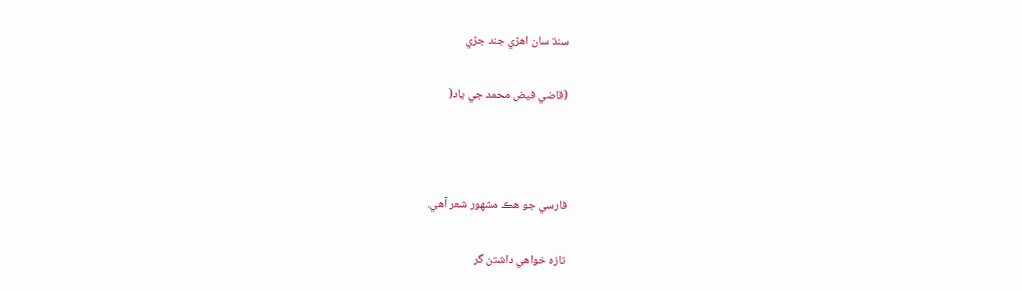سنڌ سان اهڙي جند جڙي

(قاضي فيض محمد جي ياد(



فارسي جو هڪ مشهور شعر آهي.

تازه خواهي داشتن گر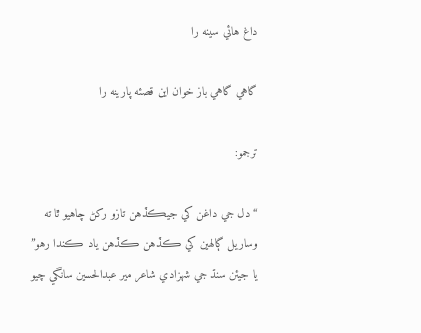داغ هائي سينه را

گاهي گاهي باز خوان اين قصئه پارينه را

ترجمو:

“دل جي داغن کي جيڪڏهن تازو رکڻ چاهيو ٿا ته وساريل ڳالهين کي ڪڏهن ڪڏهن ياد ڪندا رهو” يا جيئن سنڌ جي شهزادي شاعر مير عبدالحسين سانگي چيو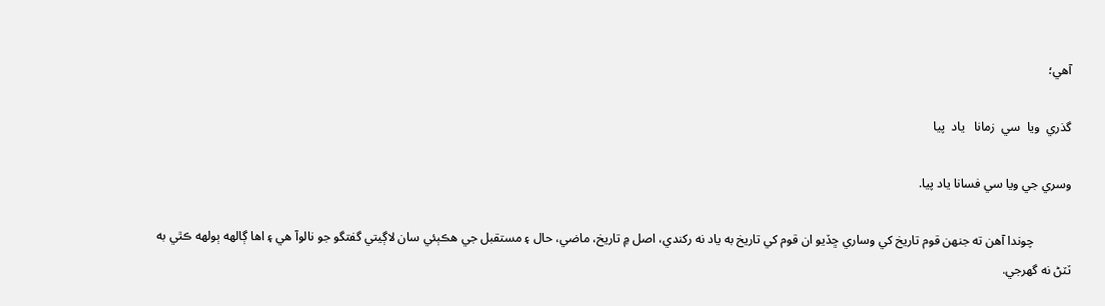آهي؛

گذري  ويا  سي  زمانا   ياد  پيا

وسري جي ويا سي فسانا ياد پيا.

            چوندا آهن ته جنهن قوم تاريخ کي وساري ڇڏيو ان قوم کي تاريخ به ياد نه رکندي، اصل ۾ تاريخ، ماضي، حال ۽ مستقبل جي هڪٻئي سان لاڳيتي گفتگو جو نالوآ هي ۽ اها ڳالهه ٻولهه ڪٿي به ٽٽڻ نه گهرجي.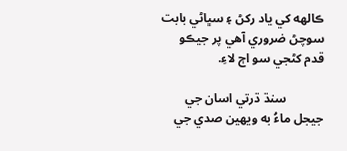ڪالهه کي ياد رکڻ ۽ سڀاڻي بابت سوچڻ ضروري آهي پر جيڪو قدم کڻجي سو اڄ لاءِ.

            سنڌ ڌرتي اسان جي جيجل ماءُ به ويهين صدي جي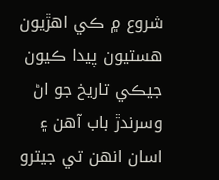شروع ۾ ڪي اهڙيون هستيون پيدا ڪيون جيڪي تاريخ جو اڻ وسرندڙ باب آهن ۽ اسان انهن تي جيترو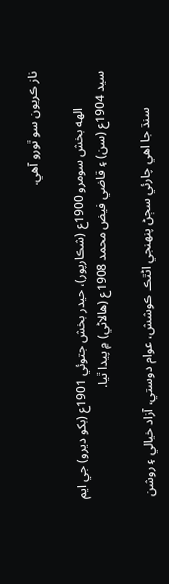ناز ڪريون سو ٿورو آهي.

            الهه بخش سومرو 1900ع (شڪارپور)، حيدر بخش جتوئي 1901ع (بکو ديرو) جي ايم سيد 1904ع (سن) ۽ قاضي فيض محمد 1908ع (هالاڻي) ۾ پيدا ٿيا.

            سنڌ جا اهي چارئي سڄڻ پنهنجي اڻٿڪ ڪوشش، عوام دوستي، آزاد خيالي ۽ روشن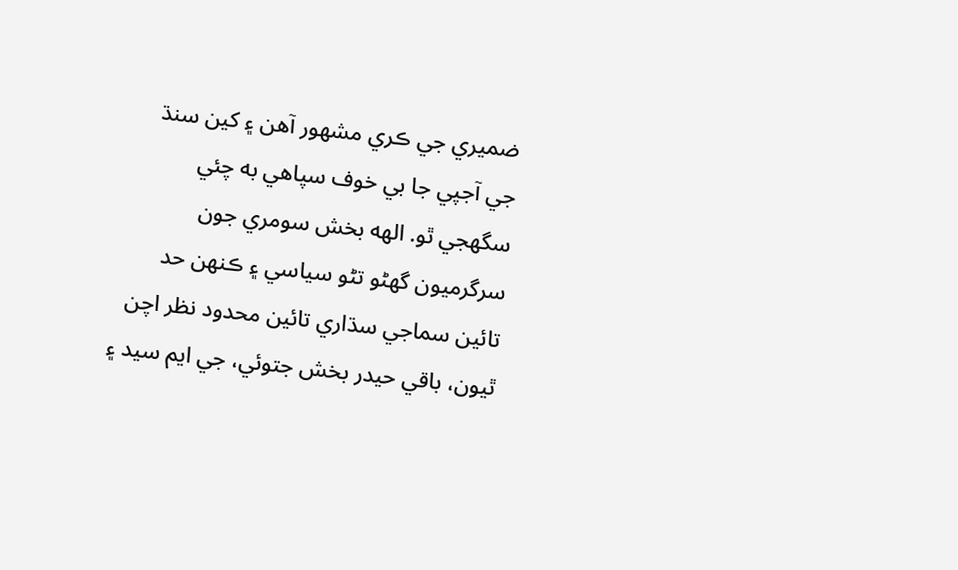ضميري جي ڪري مشهور آهن ۽ کين سنڌ جي آجپي جا بي خوف سپاهي به چئي سگهجي ٿو. الهه بخش سومري جون سرگرميون گهڻو تڻو سياسي ۽ ڪنهن حد تائين سماجي سڌاري تائين محدود نظر اچن ٿيون، باقي حيدر بخش جتوئي، جي ايم سيد ۽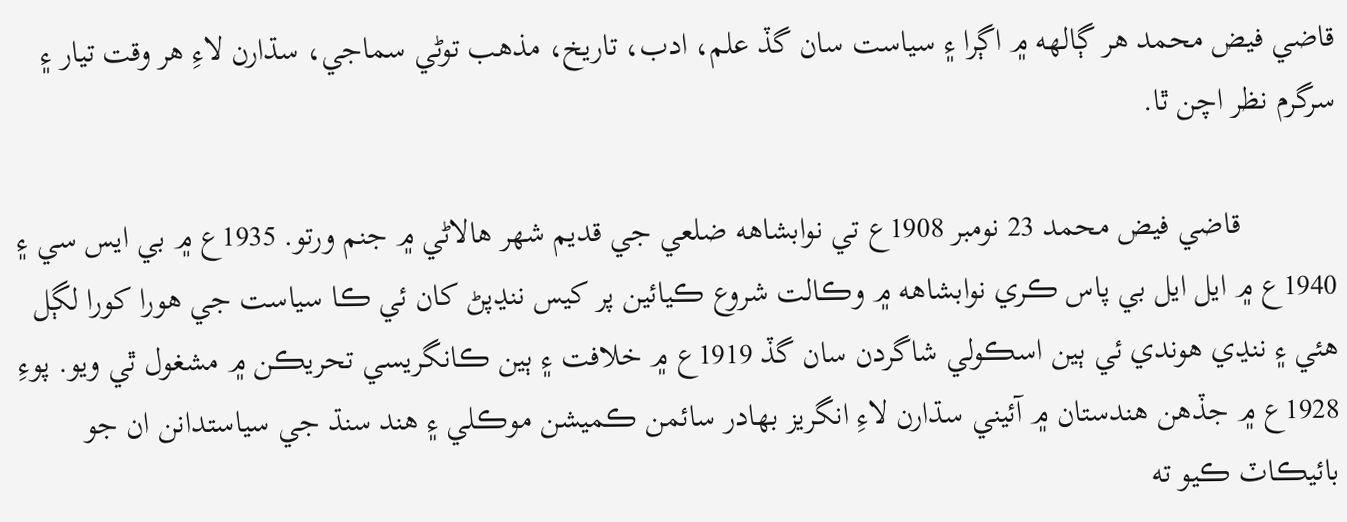قاضي فيض محمد هر ڳالهه ۾ اڳرا ۽ سياست سان گڏ علم، ادب، تاريخ، مذهب توڻي سماجي، سڌارن لاءِ هر وقت تيار ۽ سرگرم نظر اچن ٿا.

            قاضي فيض محمد 23 نومبر 1908ع تي نوابشاهه ضلعي جي قديم شهر هالاڻي ۾ جنم ورتو. 1935ع ۾ بي ايس سي ۽ 1940ع ۾ ايل ايل بي پاس ڪري نوابشاهه ۾ وڪالت شروع ڪيائين پر کيس ننڍپڻ کان ئي ڪا سياست جي هورا کورا لڳل هئي ۽ ننڍي هوندي ئي ٻين اسڪولي شاگردن سان گڏ 1919ع ۾ خلافت ۽ ٻين ڪانگريسي تحريڪن ۾ مشغول ٿي ويو. پوءِ 1928ع ۾ جڏهن هندستان ۾ آئيني سڌارن لاءِ انگريز بهادر سائمن ڪميشن موڪلي ۽ هند سنڌ جي سياستدانن ان جو بائيڪاٽ ڪيو ته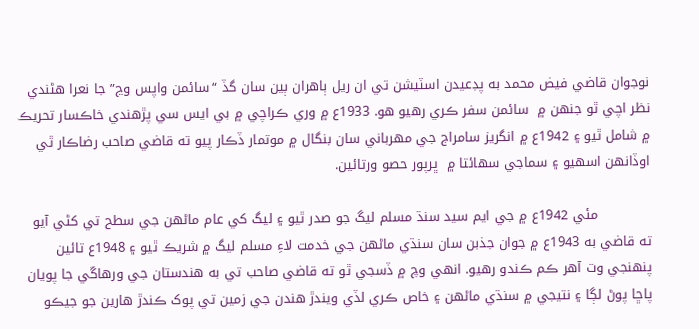نوجوان قاضي فيض محمد به پڊعيدن اسٽيشن تي ان ريل ٻاهران ٻين سان گڏ “سائمن واپس وڃ” جا نعرا هڻندي نظر اچي ٿو جنهن ۾  سائمن سفر ڪري رهيو هو. 1933ع ۾ وري ڪراچي ۾ بي ايس سي پڙهندي خاڪسار تحريڪ ۾ شامل ٿيو ۽ 1942ع ۾ انگريز سامراج جي مهرباني سان بنگال ۾ موتمار ڏڪار پيو ته قاضي صاحب رضاڪار ٿي اوڏانهن اسهيو ۽ سماجي سهائتا ۾  ڀرپور حصو ورتائين.

            مئي 1942ع ۾ جي ايم سيد سنڌ مسلم ليگ جو صدر ٿيو ۽ ليگ کي عام ماڻهن جي سطح تي کڻي آيو ته قاضي به 1943ع ۾ جوان جذبن سان سنڌي ماڻهن جي خدمت لاءِ مسلم ليگ ۾ شريڪ ٿيو ۽ 1948ع تائين پنهنجي وت آهر ڪم ڪندو رهيو. انهي وچ ۾ ڏسجي ٿو ته قاضي صاحب تي به هندستان جي ورهاڱي جا پويان پاڇا پوڻ لڳا ۽ نتيجي ۾ سنڌي ماڻهن ۽ خاص ڪري لڏي ويندڙ هندن جي زمين تي پوک ڪندڙ هارين جو جيڪو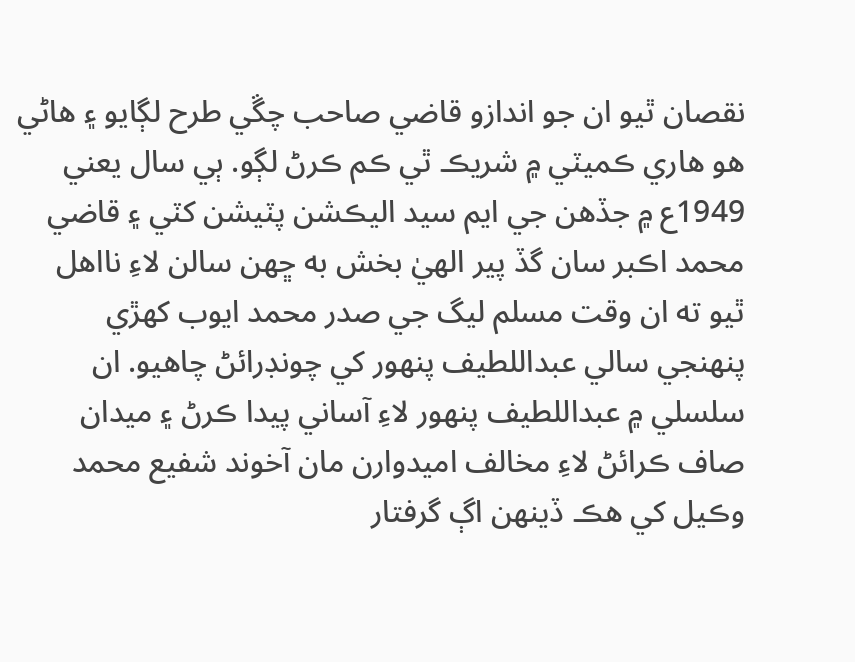نقصان ٿيو ان جو اندازو قاضي صاحب چڱي طرح لڳايو ۽ هاڻي هو هاري ڪميٽي ۾ شريڪ ٿي ڪم ڪرڻ لڳو. ٻي سال يعني 1949ع ۾ جڏهن جي ايم سيد اليڪشن پٽيشن کٽي ۽ قاضي محمد اڪبر سان گڏ پير الهيٰ بخش به ڇهن سالن لاءِ نااهل ٿيو ته ان وقت مسلم ليگ جي صدر محمد ايوب کهڙي پنهنجي سالي عبداللطيف پنهور کي چونڊرائڻ چاهيو. ان سلسلي ۾ عبداللطيف پنهور لاءِ آساني پيدا ڪرڻ ۽ ميدان صاف ڪرائڻ لاءِ مخالف اميدوارن مان آخوند شفيع محمد وڪيل کي هڪ ڏينهن اڳ گرفتار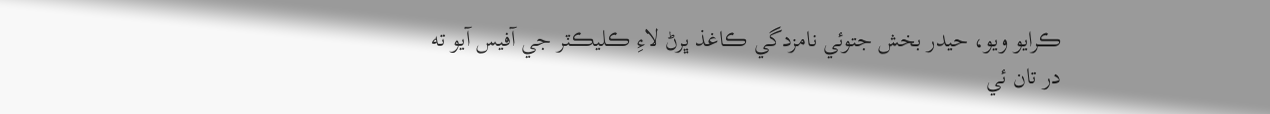ڪرايو ويو، حيدر بخش جتوئي نامزدگي ڪاغذ ڀرڻ لاءِ ڪليڪٽر جي آفيس آيو ته در تان ئي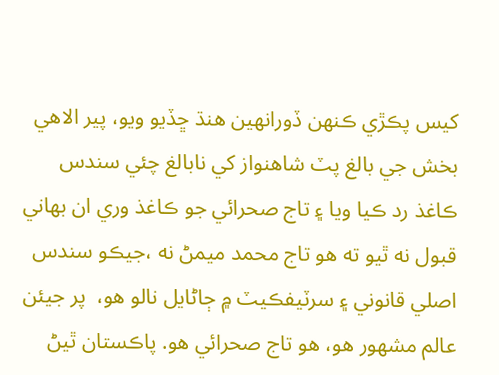کيس پڪڙي ڪنهن ڏورانهين هنڌ ڇڏيو ويو، پير الاهي بخش جي بالغ پٽ شاهنواز کي نابالغ چئي سندس ڪاغذ رد ڪيا ويا ۽ تاج صحرائي جو ڪاغذ وري ان بهاني قبول نه ٿيو ته هو تاج محمد ميمڻ نه ،جيڪو سندس اصلي قانوني ۽ سرٽيفڪيٽ ۾ ڄاڻايل نالو هو،  پر جيئن عالم مشهور هو، هو تاج صحرائي هو. پاڪستان ٿيڻ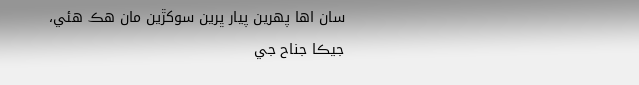سان اها پهرين پيار ڀرين سوکڙين مان هڪ هئي، جيڪا جناح جي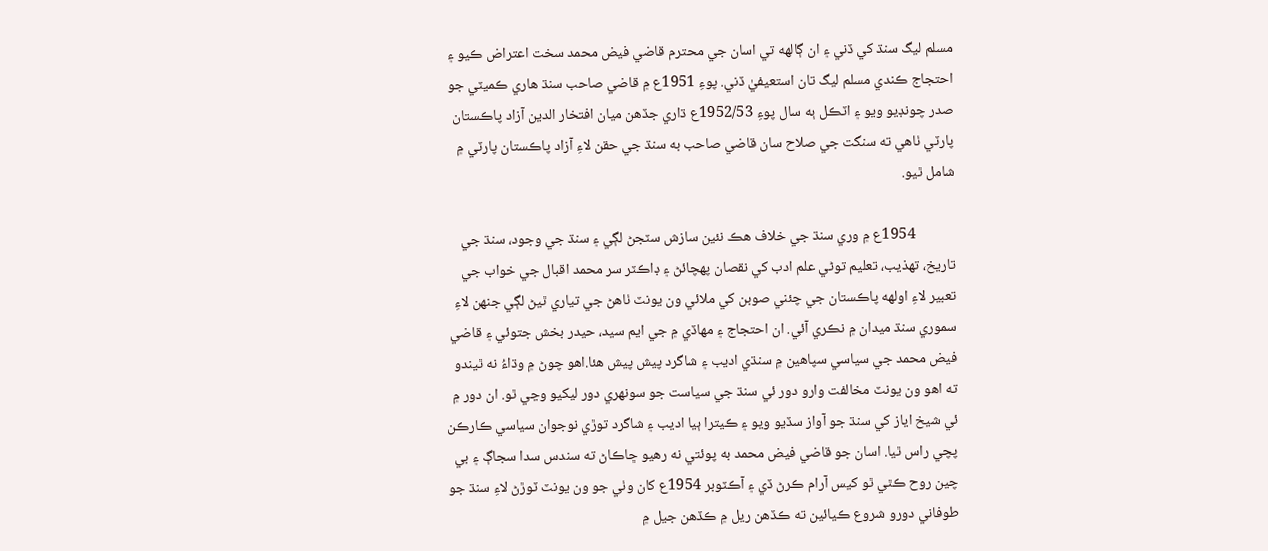مسلم ليگ سنڌ کي ڏني ۽ ان ڳالهه تي اسان جي محترم قاضي فيض محمد سخت اعتراض ڪيو ۽ احتجاج ڪندي مسلم ليگ تان استعيفيٰ ڏني. پوءِ 1951ع ۾ قاضي صاحب سنڌ هاري ڪميٽي جو صدر چونڊيو ويو ۽ اٽڪل ٻه سال پوءِ 1952/53ع ڌاري جڏهن ميان افتخار الدين آزاد پاڪستان پارٽي ٺاهي ته سنگت جي صلاح سان قاضي صاحب به سنڌ جي حقن لاءِ آزاد پاڪستان پارٽي ۾ شامل ٿيو.

            1954ع ۾ وري سنڌ جي خلاف هڪ نئين سازش سٽجڻ لڳي ۽ سنڌ جي وجود، سنڌ جي تاريخ، تهذيب، تعليم توڻي علم ادب کي نقصان پهچائڻ ۽ ڊاڪٽر سر محمد اقبال جي خواب جي تعبير لاءِ اولهه پاڪستان جي چئني صوبن کي ملائي ون يونٽ ٺاهڻ جي تياري ٿيڻ لڳي جنهن لاءِ سموري سنڌ ميدان ۾ نڪري آئي. ان احتجاج ۽ مهاڏي ۾ جي ايم سيد، حيدر بخش جتوئي ۽ قاضي فيض محمد جي سياسي سپاهين ۾ سنڌي اديب ۽ شاگرد پيش پيش هئا.اهو چوڻ ۾ وڌاءُ نه ٿيندو ته اهو ون يونٽ مخالفت وارو دور ئي سنڌ جي سياست جو سونهري دور ليکيو وڃي ٿو. ان دور ۾ ئي شيخ اياز کي سنڌ جو آواز سڏيو ويو ۽ ڪيترا ٻيا اديب ۽ شاگرد توڙي نوجوان سياسي ڪارڪن پچي راس ٿيا. اسان جو قاضي فيض محمد به پوئتي نه رهيو ڇاڪاڻ ته سندس سدا سجاڳ ۽ بي چين روح ڪٿي ٿو کيس آرام ڪرڻ ڏي ۽ آڪٽوبر 1954ع کان وٺي جو ون يونٽ ٽوڙڻ لاءِ سنڌ جو طوفاني دورو شروع ڪيائين ته ڪڏهن ريل ۾ ڪڏهن جيل ۾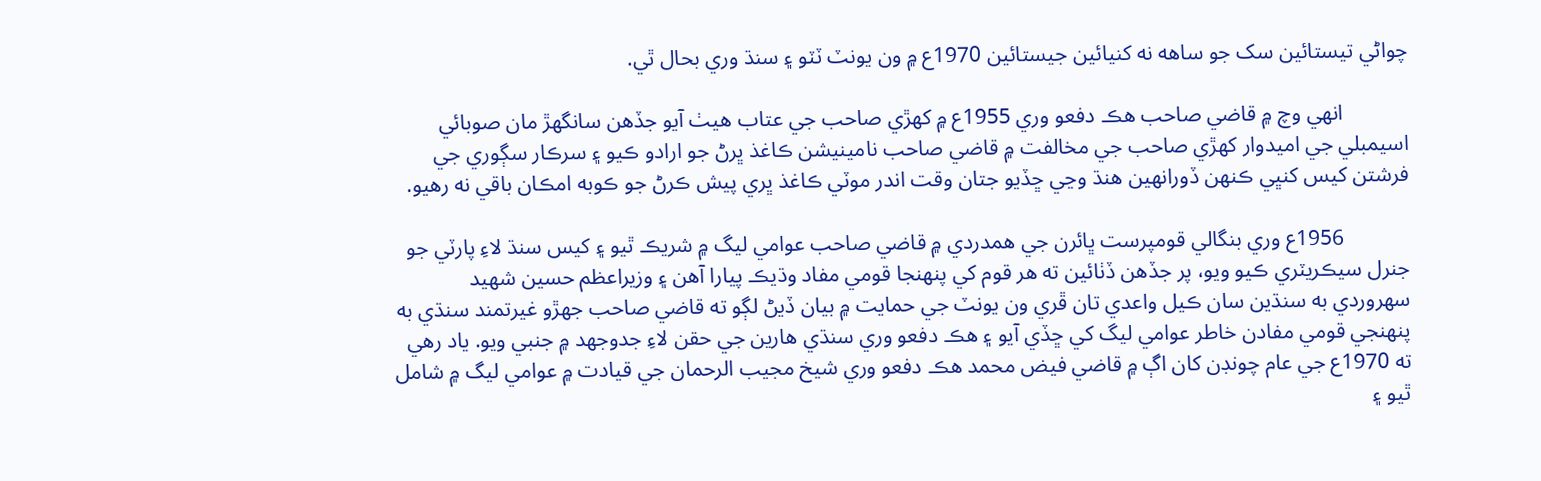چواڻي تيستائين سک جو ساهه نه کنيائين جيستائين 1970ع ۾ ون يونٽ ٽٽو ۽ سنڌ وري بحال ٿي.

            انهي وچ ۾ قاضي صاحب هڪ دفعو وري 1955ع ۾ کهڙي صاحب جي عتاب هيٺ آيو جڏهن سانگهڙ مان صوبائي اسيمبلي جي اميدوار کهڙي صاحب جي مخالفت ۾ قاضي صاحب نامينيشن ڪاغذ ڀرڻ جو ارادو ڪيو ۽ سرڪار سڳوري جي فرشتن کيس کنڀي ڪنهن ڏورانهين هنڌ وڃي ڇڏيو جتان وقت اندر موٽي ڪاغذ ڀري پيش ڪرڻ جو ڪوبه امڪان باقي نه رهيو.

            1956ع وري بنگالي قومپرست ڀائرن جي همدردي ۾ قاضي صاحب عوامي ليگ ۾ شريڪ ٿيو ۽ کيس سنڌ لاءِ پارٽي جو جنرل سيڪريٽري ڪيو ويو، پر جڏهن ڏٺائين ته هر قوم کي پنهنجا قومي مفاد وڌيڪ پيارا آهن ۽ وزيراعظم حسين شهيد سهروردي به سنڌين سان ڪيل واعدي تان ڦري ون يونٽ جي حمايت ۾ بيان ڏيڻ لڳو ته قاضي صاحب جهڙو غيرتمند سنڌي به پنهنجي قومي مفادن خاطر عوامي ليگ کي ڇڏي آيو ۽ هڪ دفعو وري سنڌي هارين جي حقن لاءِ جدوجهد ۾ جنبي ويو. ياد رهي ته 1970ع جي عام چونڊن کان اڳ ۾ قاضي فيض محمد هڪ دفعو وري شيخ مجيب الرحمان جي قيادت ۾ عوامي ليگ ۾ شامل ٿيو ۽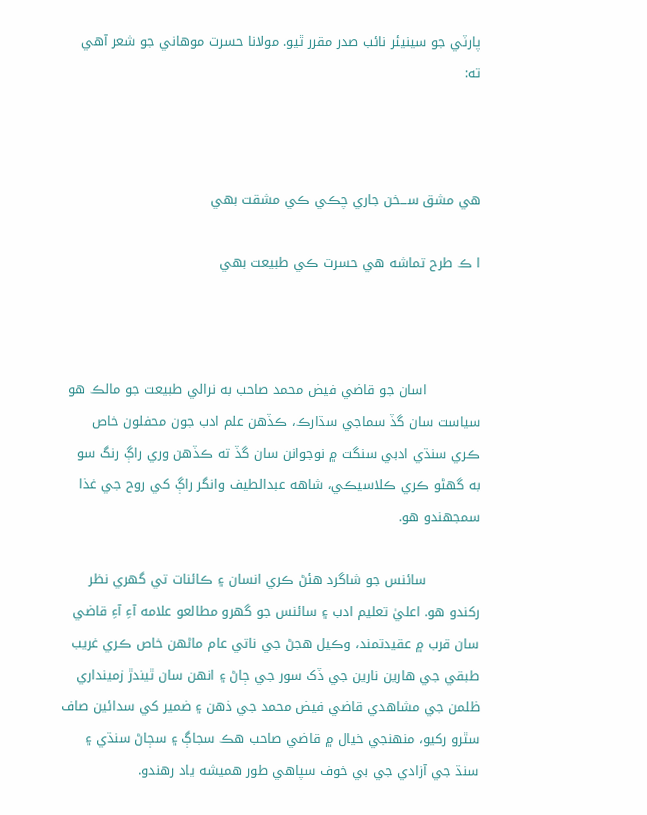پارٽي جو سينيئر نائب صدر مقرر ٿيو. مولانا حسرت موهاني جو شعر آهي ته:



هي مشق ســـخن جاري چڪي ڪي مشقت بهي

ا ڪ طرح تماشه هي حسرت ڪي طبيعت بهي



            اسان جو قاضي فيض محمد صاحب به نرالي طبيعت جو مالڪ هو سياست سان گڏ سماجي سڌارڪ، ڪڏهن علم ادب جون محفلون خاص ڪري سنڌي ادبي سنگت ۾ نوجوانن سان گڏ ته ڪڏهن وري راڳ رنگ سو به گهڻو ڪري ڪلاسيڪي، شاهه عبدالطيف وانگر راڳ کي روح جي غذا سمجهندو هو.

            سائنس جو شاگرد هئڻ ڪري انسان ۽ ڪائنات تي گهري نظر رکندو هو. اعليٰ تعليم ادب ۽ سائنس جو گهرو مطالعو علامه آءِ آءِ قاضي سان قرب ۾ عقيدتمند، وڪيل هجڻ جي ناتي عام ماڻهن خاص ڪري غريب طبقي جي هارين نارين جي ڏک سور جي ڄاڻ ۽ انهن سان ٿيندڙ زمينداري ظلمن جي مشاهدي قاضي فيض محمد جي ذهن ۽ ضمير کي سدائين صاف سٿرو رکيو، منهنجي خيال ۾ قاضي صاحب هڪ سجاڳ ۽ سڄاڻ سنڌي ۽ سنڌ جي آزادي جي بي خوف سپاهي طور هميشه ياد رهندو.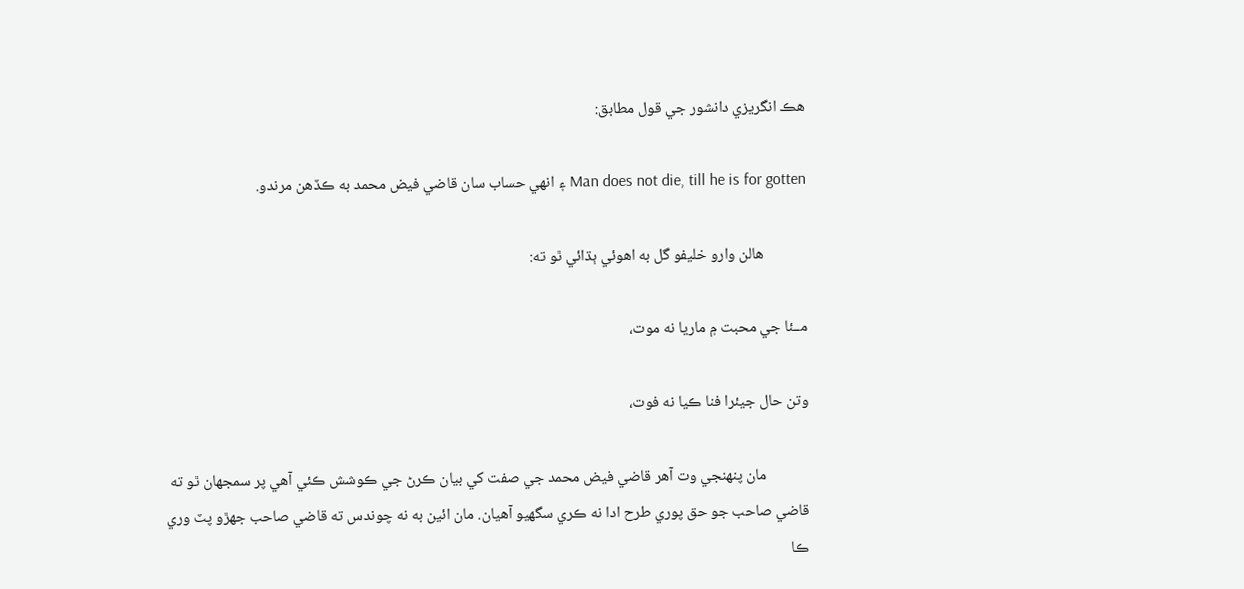هڪ انگريزي دانشور جي قول مطابق:

Man does not die, till he is for gotten ۽ انهي حساب سان قاضي فيض محمد به ڪڏهن مرندو.

            هالن وارو خليفو گل به اهوئي ٻڌائي ٿو ته:

مــئا جي محبت ۾ ماريا نه موت،

وتن حال جيئرا فنا ڪيا نه فوت،

            مان پنهنجي وت آهر قاضي فيض محمد جي صفت کي بيان ڪرڻ جي ڪوشش ڪئي آهي پر سمجهان ٿو ته قاضي صاحب جو حق پوري طرح ادا نه ڪري سگهيو آهيان. مان ائين به نه چوندس ته قاضي صاحب جهڙو پٽ وري ڪا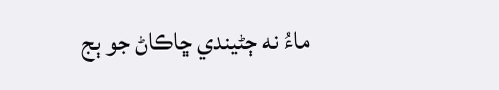ماءُ نه ڄڻيندي ڇاڪاڻ جو ٻج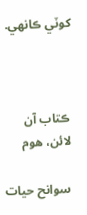کوٽي ڪانهي.



ڪتاب آن لائن، هوم

سوانح حيات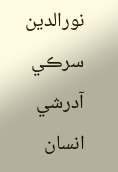نورالدين سرڪي آدرشي انسان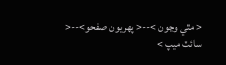< مٿي وڃون >--< پهريون صفحو>--< سائٽ ميپ >